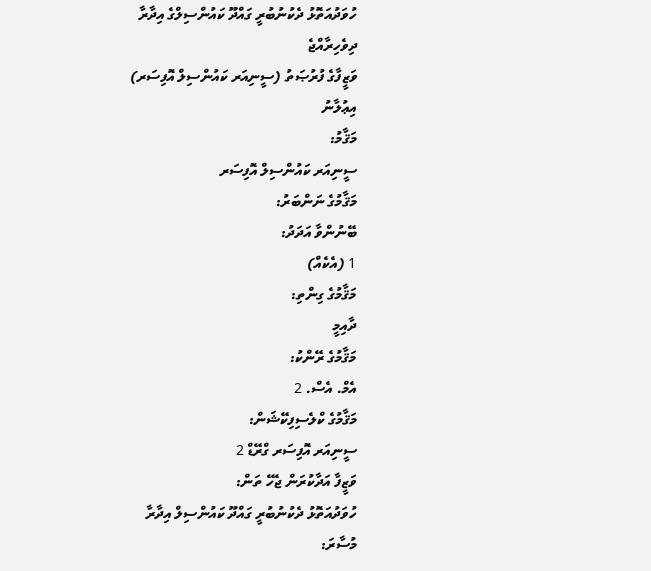ހުވަދުއަތޮޅު ދެކުނުބުރީ ގައްދޫ ކައުންސިލްގެ އިދާރާ
ދިވެހިރާއްޖެ
ވަޒީފާގެ ފުރުޞަތު (ސީނިއަރ ކައުންސިލް އޮފިސަރ)
އިޢުލާނު
މަޤާމު:
ސީނިއަރ ކައުންސިލް އޮފިސަރ
މަޤާމުގެ ނަންބަރު:
ބޭނުންވާ އަދަދު:
1 (އެކެއް)
މަޤާމުގެ ގިންތި:
ދާއިމީ
މަޤާމުގެ ރޭންކު:
އެމް. އެސް. 2
މަޤާމުގެ ކްލެސިފިކޭޝަން:
ސީނިއަރ އޮފިސަރ ގްރޭޑް 2
ވަޒީފާ އަދާކުރަން ޖެހޭ ތަން:
ހުވަދުއަތޮޅު ދެކުނުބުރީ ގައްދޫ ކައުންސިލް އިދާރާ
މުސާރަ: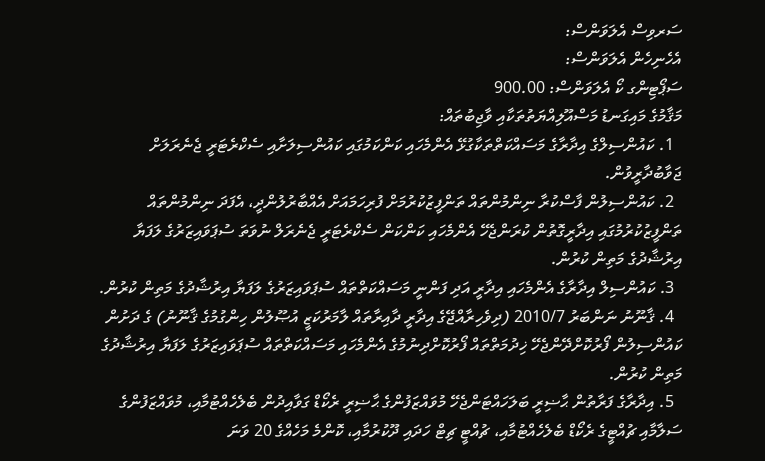ސަރވިސް އެލަވަންސް:
އެހެނިހެން އެލަވަންސް:
ސަޕޯޓިންގ ކޯ އެލަވަންސް: 900.00
މަޤާމުގެ މައިގަނޑު މަސްއޫލިއްޔަތުތަކާއި ވާޖިބުތައް:
  1. ކައުންސިލްގެ އިދާރާގެ މަސައްކަތްތަކާގުޅޭ އެންމެހައި ކަންކަމުގައި ކައުންސިލަށާއި ސެކްރެޓަރީ ޖެނެރަލަށް ޖަވާބުދާރީވުން.
  2. ކައުންސިލުން ފާސްކުރާ ނިންމުންތައް ތަންފީޒުކުރުމަށް ފުރިހަމައަށް އެއްބާރުލުންދީ، އެފަދަ ނިންމުންތައް ތަންފީޒުކުރުމުގައި އިދާރީގޮތުން ކުރަންޖެހޭ އެންމެހައި ކަންކަން ސެކްރެޓަރީ ޖެނެރަލް ނުވަތަ ސުޕަވައިޒަރުގެ ލަފަޔާ އިރުޝާދުގެ މަތިން ކުރުން.
  3. ކައުންސިލް އިދާރާގެ އެންމެހައި އިދާރީ އަދި ފަންނީ މަސައްކަތްތައް ސުޕަވައިޒަރުގެ ލަފަޔާ އިރުޝާދުގެ މަތިން ކުރުން.
  4. ޤާނޫނު ނަންބަރު 2010/7 (ދިވެހިރާއްޖޭގެ އިދާރީ ދާއިރާތައް ލާމަރުކަޒީ އުޞޫލުން ހިންގުމުގެ ޤާނޫނު) ގެ ދަށުން ކައުންސިލުން ފޯރުކޮށްދޭންޖެހޭ ޚިދުމަތްތައް ފޯރުކޮށްދިނުމުގެ އެންމެހައި މަސައްކަތްތައް ސުޕަވައިޒަރުގެ ލަފަޔާ އިރުޝާދުގެ މަތިން ކުރުން.
  5. އިދާރާގެ ފަރާތުން ޙާޟިރީ ބަލަހައްޓަންޖެހޭ މުވައްޒަފުންގެ ޙާޟިރީ ރެކޯޑް ގަވާއިދުން ބެލެހެއްޓުމާއި، މުވައްޒަފުންގެ ސަލާމާއި ޗުއްޓީގެ ރެކޯޑް ބެލެހެއްޓުމާއި، ޗުއްޓީ ޗިޓް ހަދައި ދޫކުރުމާއި، ކޮންމެ މަހެއްގެ 20 ވަނަ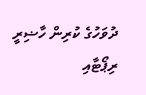ދުވަހުގެ ކުރިން ހާޟިރީ ރިޕޯޓާއި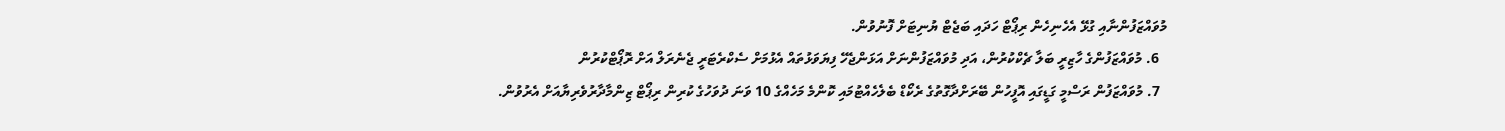މުވައްޒަފުންނާއި ގުޅޭ އެހެނިހެން ރިޕޯޓް ހަދައި ބަޖެޓް ޔުނިޓަށް ފޮނުވުން.
  6. މުވައްޒަފުންގެ ހާޒިރީ ބަލާ ޗެކްކުރުން، އަދި މުވައްޒަފުންނަށް އަޅަންޖެހޭ ފިޔަވަޅުތައް އެޅުމަށް ސެކްރެޓަރީ ޖެނެރަލް އަށް ރޮޕޯޓްކުރުން
  7. މުވައްޒަފުން ރަސްމީ ގަޑީގައި އޮފީހުން ބޭރަށްދާގޮތުގެ ރެކޯޑް ބެލެހެއްޓުމައި ކޮންމެ މަހެއްގެ 10 ވަނަ ދުވަހުގެ ކުރިން ރިޕޯޓް ޒިންމާދާރުވެރިޔާއަށް އެރުވުން.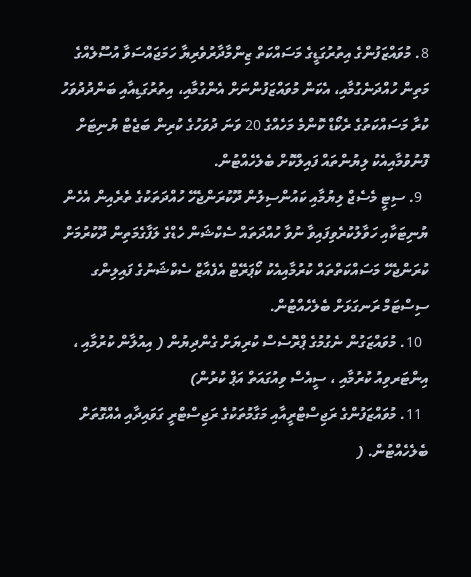8. މުވައްޒަފުންގެ އިތުރުގަޑީގެ މަސައްކަތް ޒިންމާދާރުވެރިޔާ ހަމަޖައްސަވާ އުސޫލެއްގެ މަތިން ހުއްދަނެގުމާއި، އެކަން މުވައްޒަފުންނަށް އެންގުމާއި، އިތުރުގަޑިއާއި ބަންދުދުވަހު ކުރާ މަސައްކަތުގެ ރެކޯޑް ކޮންމެ މަހެއްގެ 20 ވަނަ ދުވަހުގެ ކުރިން ބަޖެޓް ޔުނިޓަށް ފޮނުވުމާއިއެކު ލިޔުންތައް ފައިލްކޮށް ބެލެހެއްޓުން.
  9. ސިޓީ މެސެޖް ލިޔުމާއި ކައުންސިލުން ދޫކުރަންޖެހޭ ހުއްދަތަކުގެ ތެރެއިން އެހެން ޔުނިޓަކާއި ހަވާލުކުރެވިފައިވާ ނުވާ ހުއްދަތައް ސެކްޝަން ހެޑްގެ ލަފާގެމަތިން ދޫކުރުމަށް ކުރަންޖެހޭ މަސައްކަތްތައް ކުރުމާއިއެކު ކޯޕަރޭޓް އެފެއާޒް ސެކްޝަނުގެ ފައިލިންގ ސިސްޓަމް ރަނގަޅަށް ބެލެހެއްޓުން.
  10. މުވައްޒަގުން ނެގުމުގެ ޕްރޮސެސް ކުރިޔަށް ގެންދިޔުން ( އިއުލާން ކުރުމާއި ، އިންޓަރވިއު ކުރުމާއި ، ސީއެސް ވިއުގައަތް އަޕް ކުރުން)
  11. މުވައްޒަފުންގެ ރަޖިސްޓްރީއާއި މަގާމުތަކުގެ ރަޖިސްޓްރީ ގަވައިދާއި އެއްގޮތަށް ބެލެހެއްޓުން. (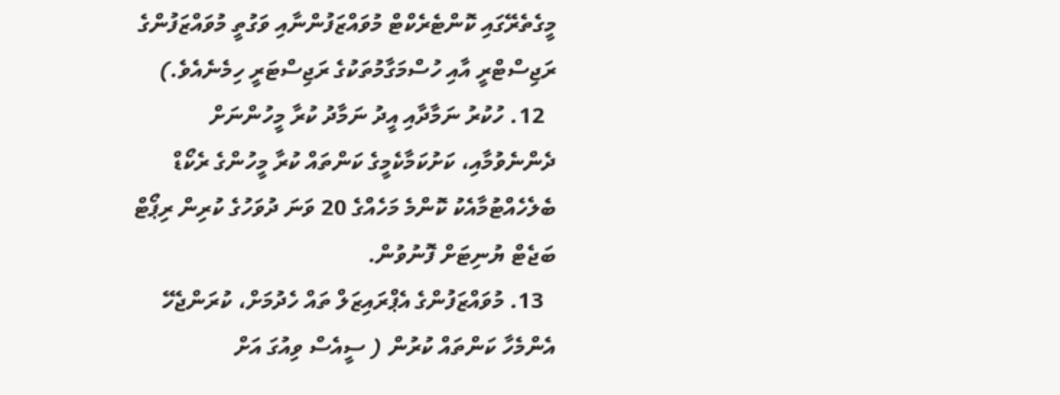މީގެތެރޭގައި ކޮންޓެރެކްޓް މުވައްޒަފުންނާއި ވަގުތީ މުވައްޒަފުންގެ ރަޖިސްޓްރީ އާއި ހުސްމަގާމުތަކުގެ ރަޖިސްޓަރީ ހިމެނެއެވެ.)
  12. ހުކުރު ނަމާދާއި އީދު ނަމާދު ކުރާ މީހުންނަށް ދެންނެވުމާއި، ކަށުކަމާކެމީގެ ކަންތައް ކުރާ މީހުންގެ ރެކޯޑް ބެލެހެއްޓުމާއެކު ކޮންމެ މަހެއްގެ 20 ވަނަ ދުވަހުގެ ކުރިން ރިޕޯޓް ބަޖެޓް ޔުނިޓަށް ފޮނުވުން.
  13. މުވައްޒަފުންގެ އެޕްރައިޒަލް ތައް ހެދުމަށް، ކުރަންޖެހޭ އެންމެހާ ކަންތައް ކުރުން ( ސީއެސް ވިއުގަ އަށް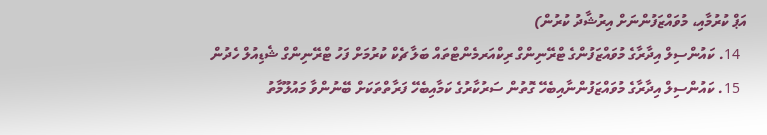އަޕް ކުރުމާއި، މުވައްޒަފުންނަށް އިރުޝާދު ކުރުން)
  14. ކައުންސިލް އިދާރާގެ މުވައްޒަފުންގެ ޓްރޭނިންގް ރިކްއަރމެންޓްތައް ބަލާ ޗެކް ކުރުމަށް ފަހު ޓްރޭނިންގް ޝެޑިއުލް ހެދުން
  15. ކައުންސިލް އިދާރާގެ މުވައްޒަފުންނާއިބެހޭ ގޮތުން ސަރުކާރުގެ ކަމާއިބެހޭ ފަރާތްތަކަށް ބޭނުންވާ މައުލޫމާތު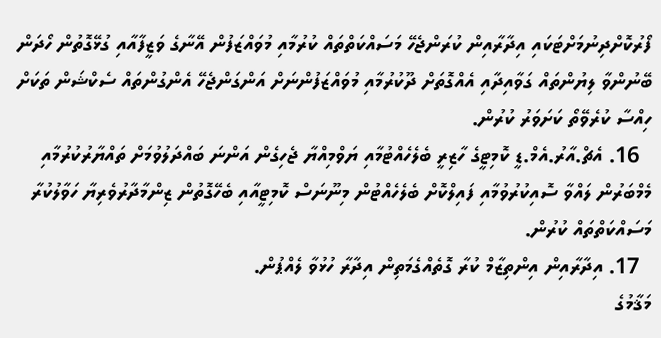ފޯރުކޮށްދިނުމަށްޓަކައި އިދާރާއިން ކުރަންޖެހޭ މަސައްކަތްތައް ކުރުމާއި މުވައްޒަފުން އޭނާގެ ވަޒީފާއާއި ގުޅޭގޮތުން ހޯދަން ބޭނުންވާ ލިޔުންތައް ގަވާއިދާއި އެއްގޮތަށް ދޫކުރުމާއި މުވައްޒަފުންނަށް އަންގަންޖެހޭ އެންގުންތައް ސެކްޝަން ތަކަށް ހިއްސާ ކުރެވޭތޯ ކަށަވަރު ކުރުން.
  16. އެޗް.އާރު.އެމް.ޑީ ކޮމިޓީގެ ހާޒިރީ ބެލެހެއްޓުމާއި ޔަވްމިއްޔާ ޖެހިގެން އަންނަ ބައްދަލުވުމަށް ތައްޔާރުކުރުމާއި މެމްބަރުން ލައްވާ ސޮއިކުރުވުމާއި ފައިލްކޮށް ބެލެހެއްޓުން މިނޫނަސް ކޮމިޓީއާއި ބެހޭގޮތުން ޒިންމާދާރުވެރިޔާ ހަވާލުކުރާ މަސައްކަތްތައް ކުރުން.
  17. އިދާރާއިން އިންތިޒާމް ކުރާ ގޮތެއްގެމަތިން އިދާރާ ހުޅުވާ ލެއްޕުން.
މަޤާމުގެ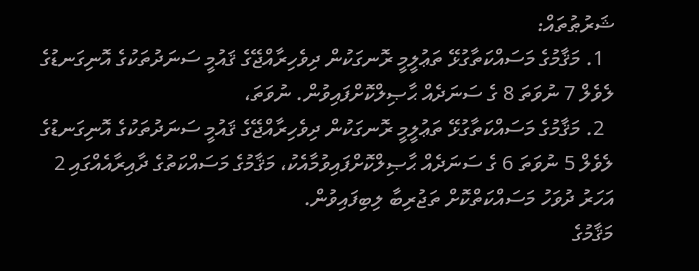ޝަރުޠުތައް:
  1. މަޤާމުގެ މަސައްކަތާގުޅޭ ތަޢުލީމީ ރޮނގަކުން ދިވެހިރާއްޖޭގެ ޤައުމީ ސަނަދުތަކުގެ އޮނިގަނޑުގެ ލެވެލް 7 ނުވަތަ 8 ގެ ސަނަދެއް ޙާޞިލްކޮށްފައިވުން. ނުވަތަ،
  2. މަޤާމުގެ މަސައްކަތާގުޅޭ ތަޢުލީމީ ރޮނގަކުން ދިވެހިރާއްޖޭގެ ޤައުމީ ސަނަދުތަކުގެ އޮނިގަނޑުގެ ލެވެލް 5 ނުވަތަ 6 ގެ ސަނަދެއް ޙާޞިލްކޮށްފައިވުމާއެކު، މަޤާމުގެ މަސައްކަތުގެ ދާއިރާއެއްގައި 2 އަހަރު ދުވަހު މަސައްކަތްކޮށް ތަޖުރިބާ ލިބިފައިވުން.
މަޤާމުގެ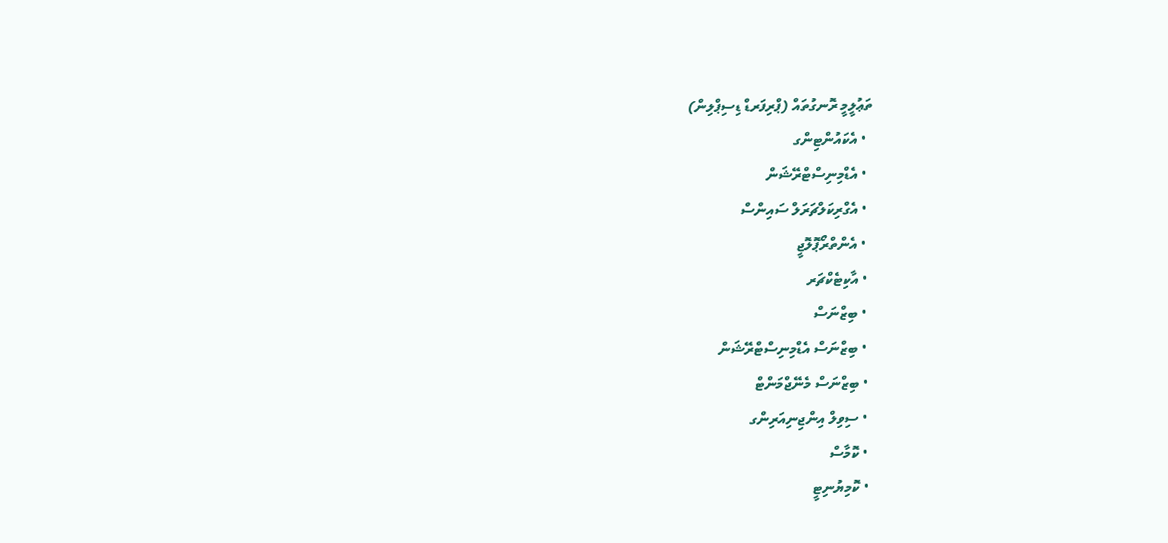ތަޢުލީމީ ރޮނގުތައް (ޕްރިފަރޑް ޑިސިޕްލިން)
  • އެކައުންޓިންގ
  • އެޑްމިނިސްޓްރޭޝަން
  • އެގްރިކަލްޗަރަލް ސައިންސް
  • އެންތްރޯޕޮލޮޖީ
  • އާކިޓެކްޗަރ
  • ބިޒްނަސް
  • ބިޒްނަސް އެޑްމިނިސްޓްރޭޝަން
  • ބިޒްނަސް މެނޭޖްމަންޓް
  • ސިވިލް އިންޖިނިއަރިންގ
  • ކޮމާސް
  • ކޮމިޔުނިޓީ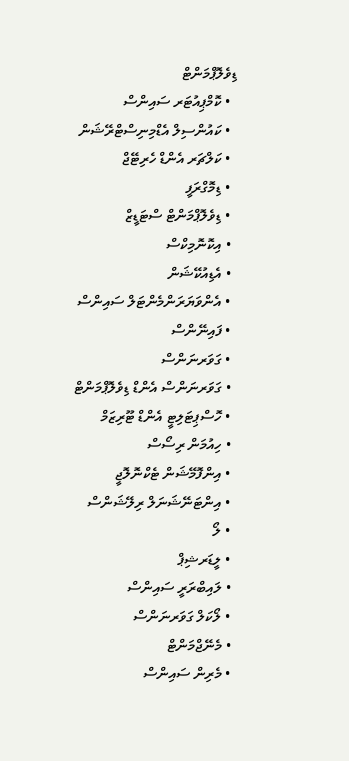ޑިވެލޮޕްމަންޓް
  • ކޮމްޕިއުޓަރ ސައިންސް
  • ކައުންސިލް އެޑްމިނިސްޓްރޭޝަން
  • ކަލްޗަރ އެންޑް ހެރިޓޭޖް
  • ޑިމޮގްރަފީ
  • ޑިވެލޮޕްމަންޓް ސްޓަޑީޒް
  • އިކޮނޮމިކްސް
  • އެޑިއުކޭޝަން
  • އެންވަޔަރަންމެންޓަލް ސައިންސް
  • ފައިނޭންސް
  • ގަވަރނަންސް
  • ގަވަރނަންސް އެންޑް ޑިވެލޮޕްމަންޓް
  • ހޮސްޕިޓަލިޓީ އެންޑް ޓޫރިޒަމް
  • ހިއުމަން ރިސޯސް
  • އިންފޮމޭޝަން ޓެކްނޮލޮޖީ
  • އިންޓަނޭޝަނަލް ރިލޭޝަންސް
  • ލޯ
  • ލީޑަރޝިޕް
  • ލައިބްރަރީ ސައިންސް
  • ލޯކަލް ގަވަރނަންސް
  • މެނޭޖްމަންޓް
  • މެރިން ސައިންސް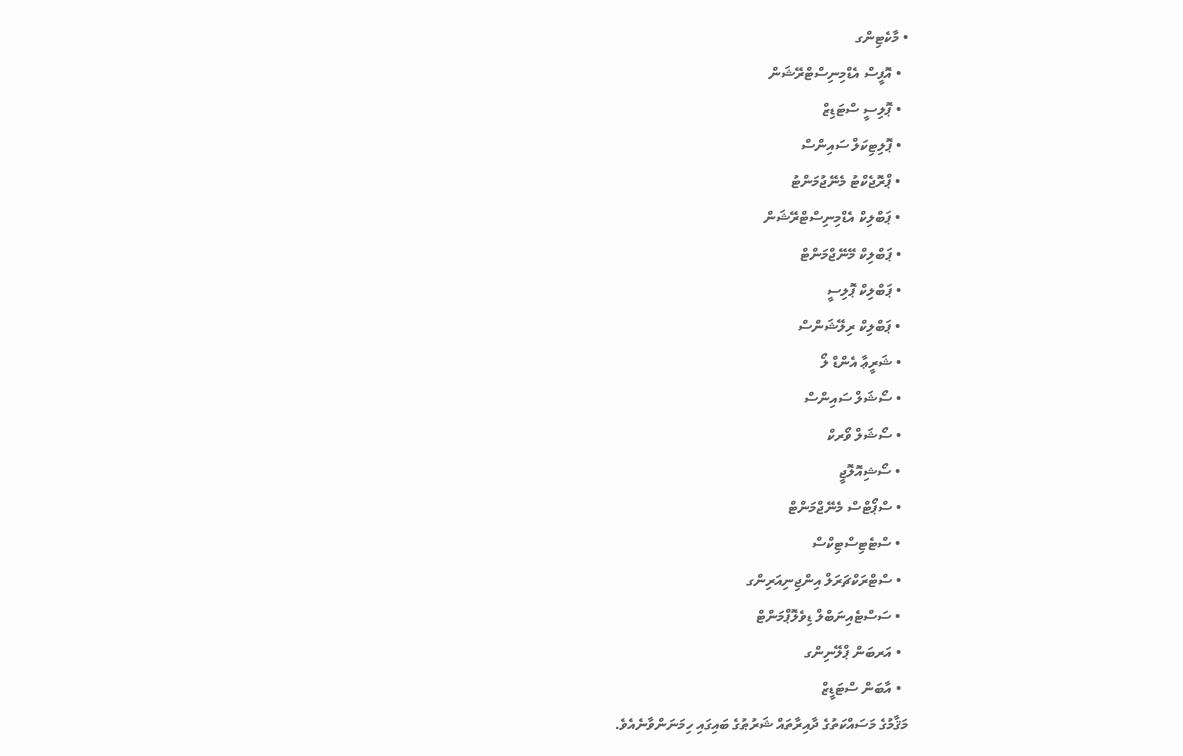• މާކެޓިންގ
  • އޮފީސް އެޑްމިނިސްޓްރޭޝަން
  • ޕޮލިސީ ސްޓަޑިޒް
  • ޕޮލިޓިކަލް ސައިންސް
  • ޕްރޮޖެކްޓު މެނޭޖުމަންޓު
  • ޕަބްލިކް އެޑްމިނިސްޓްރޭޝަން
  • ޕަބްލިކް މޭނޭޖްމަންޓް
  • ޕަބްލިކް ޕޮލިސީ
  • ޕަބްލިކް ރިލޭޝަންސް
  • ޝަރީޢާ އެންޑް ލޯ
  • ސޯޝަލް ސައިންސް
  • ސޯޝަލް ވޯރކް
  • ސޯޝިއޮލޮޖީ
  • ސްޕޯޓްސް މެނޭޖްމަންޓް
  • ސްޓެޓިސްޓިކްސް
  • ސްޓްރަކްޗަރަލް އިންޖިނިއަރިންގ
  • ސަސްޓެއިނަބްލް ޑިވެލޮޕްމަންޓް
  • އަރބަން ޕްލޭނިންގ
  • އާބަން ސްޓަޑީޒް
މަޤާމުގެ މަސައްކަތުގެ ދާއިރާތައް ޝަރުޠުގެ ބައިގައި ހިމަނަންވާނެއެވެ.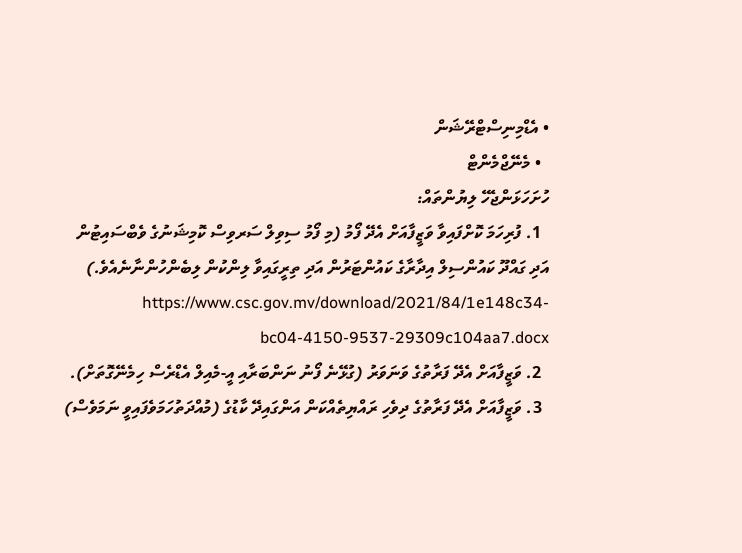• އެޑްމިނިސްޓްރޭޝަން
  • މެނޭޖްމެންޓް
ހުށަހަޅަންޖެހޭ ލިޔުންތައް:
  1. ފުރިހަމަ ކޮށްފައިވާ ވަޒީފާއަށް އެދޭ ފޯމު (މި ފޯމު ސިވިލް ސަރވިސް ކޮމިޝަނުގެ ވެބްސައިޓުން އަދި ގައްދޫ ކައުންސިލް އިދާރާގެ ކައުންޓަރުން އަދި ތިރީގައިވާ ލިންކުން ލިބެންހުންނާނެއެވެ.)  https://www.csc.gov.mv/download/2021/84/1e148c34-bc04-4150-9537-29309c104aa7.docx
  2. ވަޒީފާއަށް އެދޭ ފަރާތުގެ ވަނަވަރު (ގުޅޭނެ ފޯނު ނަންބަރާއި އީ-މެއިލް އެޑްރެސް ހިމެނޭގޮތަށް).
  3. ވަޒީފާއަށް އެދޭ ފަރާތުގެ ދިވެހި ރައްޔިތެއްކަން އަންގައިދޭ ކާޑުގެ (މުއްދަތުހަމަވެފައިވީ ނަމަވެސް)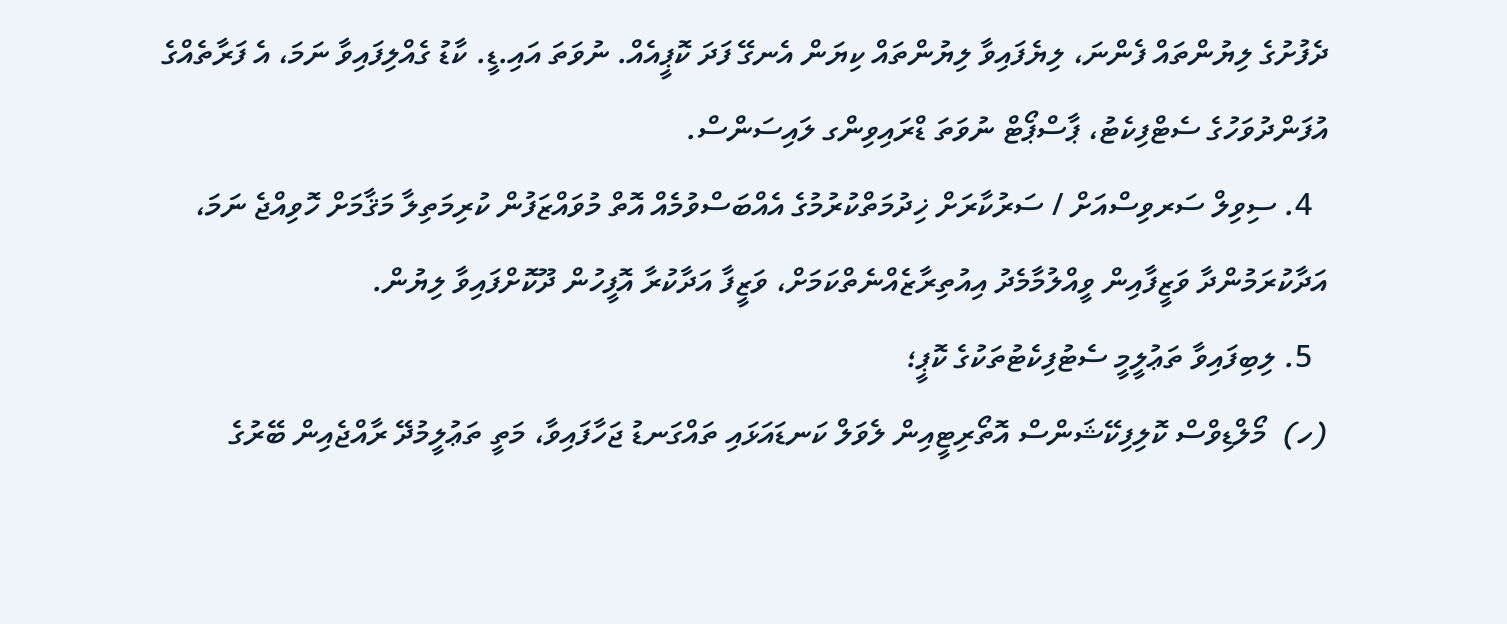ދެފުށުގެ ލިޔުންތައް ފެންނަ، ލިޔެފައިވާ ލިޔުންތައް ކިޔަން އެނގޭ ފަދަ ކޮޕީއެއް. ނުވަތަ އައި.ޑީ. ކާޑު ގެއްލިފައިވާ ނަމަ، އެ ފަރާތެއްގެ އުފަންދުވަހުގެ ސެޓްފިކެޓު، ޕާސްޕޯޓް ނުވަތަ ޑްރައިވިންގ ލައިސަންސް.
  4. ސިވިލް ސަރވިސްއަށް / ސަރުކާރަށް ޚިދުމަތްކުރުމުގެ އެއްބަސްވުމެއް އޮތް މުވައްޒަފުން ކުރިމަތިލާ މަޤާމަށް ހޮވިއްޖެ ނަމަ، އަދާކުރަމުންދާ ވަޒީފާއިން ވީއްލުމާމެދު އިއުތިރާޒެއްނެތްކަމަށް، ވަޒީފާ އަދާކުރާ އޮފީހުން ދޫކޮށްފައިވާ ލިޔުން.
  5. ލިބިފައިވާ ތަޢުލީމީ ސެޓުފިކެޓުތަކުގެ ކޮޕީ؛
(ހ)  މޯލްޑިވްސް ކޮލިފިކޭޝަންސް އޮތޯރިޓީއިން ލެވަލް ކަނޑައަޅައި ތައްގަނޑު ޖަހާފައިވާ، މަތީ ތަޢުލީމުދޭ ރާއްޖެއިން ބޭރުގެ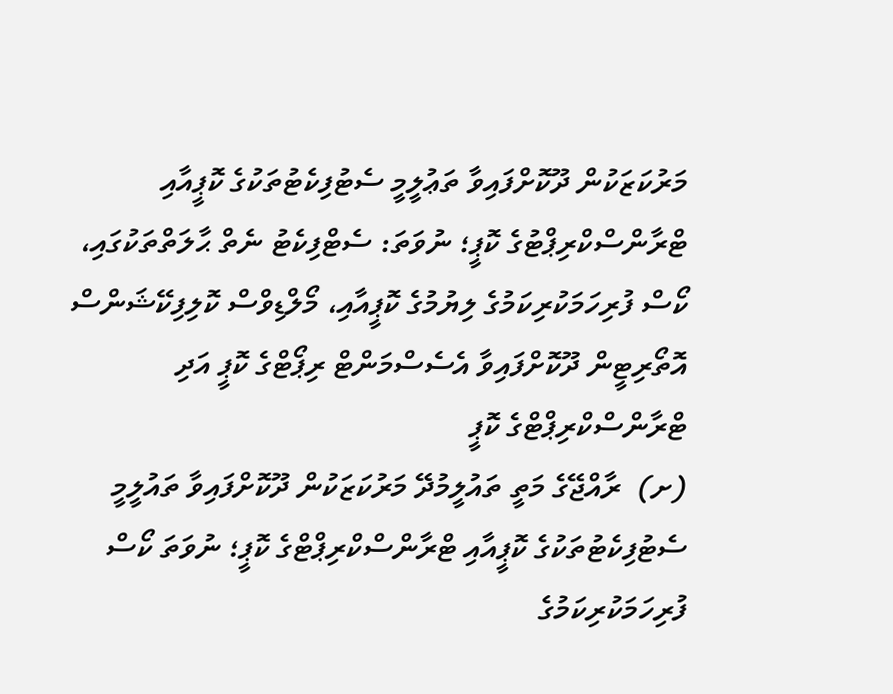މަރުކަޒަކުން ދޫކޮށްފައިވާ ތަޢުލީމީ ސެޓުފިކެޓުތަކުގެ ކޮޕީއާއި ޓްރާންސްކްރިޕްޓުގެ ކޮޕީ؛ ނުވަތަ: ސެޓްފިކެޓު ނެތް ޙާލަތްތަކުގައި، ކޯސް ފުރިހަމަކުރިކަމުގެ ލިޔުމުގެ ކޮޕީއާއި، މޯލްޑިވްސް ކޮލިފިކޭޝަންސް އޮތޯރިޓީން ދޫކޮށްފައިވާ އެސެސްމަންޓް ރިޕޯޓްގެ ކޮޕީ އަދި ޓްރާންސްކްރިޕްޓްގެ ކޮޕީ
(ށ)  ރާއްޖޭގެ މަތީ ތައުލީމުދޭ މަރުކަޒަކުން ދޫކޮށްފައިވާ ތައުލީމީ ސެޓުފިކެޓުތަކުގެ ކޮޕީއާއި ޓްރާންސްކްރިޕްޓްގެ ކޮޕީ؛ ނުވަތަ ކޯސް ފުރިހަމަކުރިކަމުގެ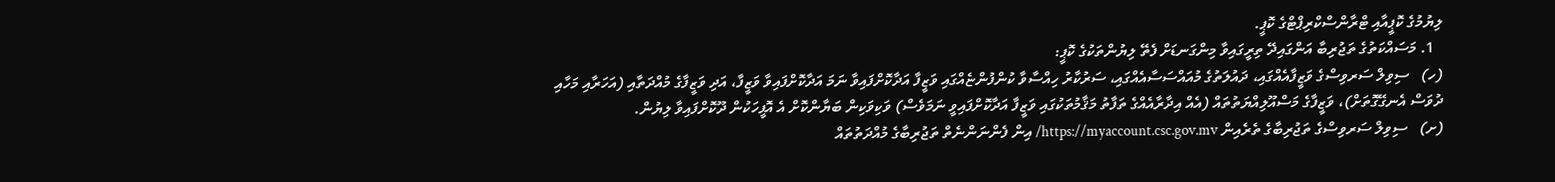ލިޔުމުގެ ކޮޕީއާއި ޓްރާންސްކްރިޕްޓްގެ ކޮޕީ.
  1. މަސައްކަތުގެ ތަޖުރިބާ އަންގައިދޭ ތިރީގައިވާ މިންގަނޑަށް ފެތޭ ލިޔުންތަކުގެ ކޮޕީ:
(ހ)   ސިވިލް ސަރވިސްގެ ވަޒީފާއެއްގައި، ދައުލަތުގެ މުއައްސަސާއެއްގައި، ސަރުކާރު ހިއްސާވާ ކުންފުންޏެއްގައި ވަޒީފާ އަދާކޮށްފައިވާ ނަމަ އަދާކޮށްފައިވާ ވަޒީފާ، އަދި ވަޒީފާގެ މުއްދަތާއި (އަހަރާއި މަހާއި ދުވަސް އެނގޭގޮތަށް)، ވަޒީފާގެ މަސްއޫލިއްޔަތުތައް (އެއް އިދާރާއެއްގެ ތަފާތު މަޤާމުތަކުގައި ވަޒީފާ އަދާކޮށްފައިވީ ނަމަވެސް) ވަކިވަކިން ބަޔާންކޮށް އެ އޮފީހަކުން ދޫކޮށްފައިވާ ލިޔުން.
(ށ)   ސިވިލް ސަރވިސްގެ ތަޖުރިބާގެ ތެރެއިން https://myaccount.csc.gov.mv/ އިން ފެންނަންނެތް ތަޖުރިބާގެ މުއްދަތުތައް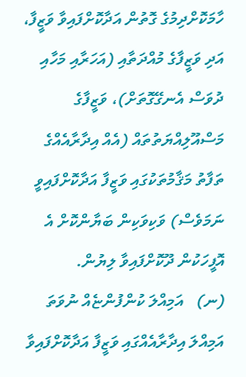ހާމަކޮށްދިމުގެ ގޮތުން އަދާކޮށްފައިވާ ވަޒީފާ، އަދި ވަޒީފާގެ މުއްދަތާއި (އަހަރާއި މަހާއި ދުވަސް އެނގޭގޮތަށް)، ވަޒީފާގެ މަސްއޫލިއްޔަތުތައް (އެއް އިދާރާއެއްގެ ތަފާތު މަޤާމުތަކުގައި ވަޒީފާ އަދާކޮށްފައިވީ ނަމަވެސް) ވަކިވަކިން ބަޔާންކޮށް އެ އޮފީހަކުން ދޫކޮށްފައިވާ ލިޔުން.
(ނ)   އަމިއްލަ ކުންފުންޏެއް ނުވަތަ އަމިއްލަ އިދާރާއެއްގައި ވަޒީފާ އަދާކޮށްފައިވާ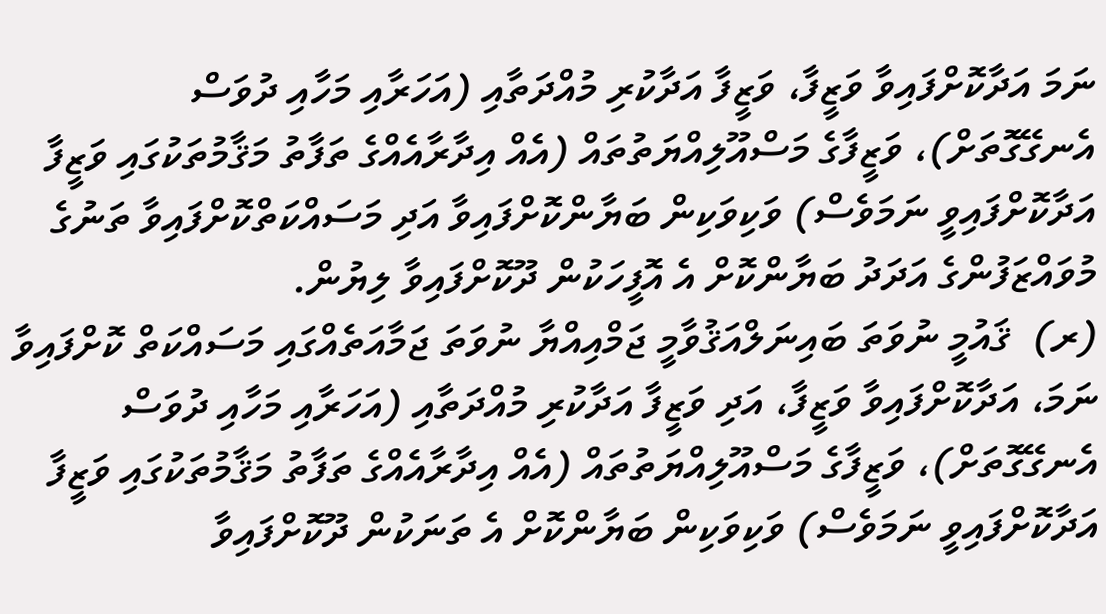ނަމަ އަދާކޮށްފައިވާ ވަޒީފާ، ވަޒީފާ އަދާކުރި މުއްދަތާއި (އަހަރާއި މަހާއި ދުވަސް އެނގޭގޮތަށް)، ވަޒީފާގެ މަސްއޫލިއްޔަތުތައް (އެއް އިދާރާއެއްގެ ތަފާތު މަޤާމުތަކުގައި ވަޒީފާ އަދާކޮށްފައިވީ ނަމަވެސް) ވަކިވަކިން ބަޔާންކޮށްފައިވާ އަދި މަސައްކަތްކޮށްފައިވާ ތަނުގެ މުވައްޒަފުންގެ އަދަދު ބަޔާންކޮށް އެ އޮފީހަކުން ދޫކޮށްފައިވާ ލިޔުން.
(ރ)  ޤައުމީ ނުވަތަ ބައިނަލްއަޤުވާމީ ޖަމްއިއްޔާ ނުވަތަ ޖަމާއަތެއްގައި މަސައްކަތް ކޮށްފައިވާ ނަމަ، އަދާކޮށްފައިވާ ވަޒީފާ، އަދި ވަޒީފާ އަދާކުރި މުއްދަތާއި (އަހަރާއި މަހާއި ދުވަސް އެނގޭގޮތަށް)، ވަޒީފާގެ މަސްއޫލިއްޔަތުތައް (އެއް އިދާރާއެއްގެ ތަފާތު މަޤާމުތަކުގައި ވަޒީފާ އަދާކޮށްފައިވީ ނަމަވެސް) ވަކިވަކިން ބަޔާންކޮށް އެ ތަނަކުން ދޫކޮށްފައިވާ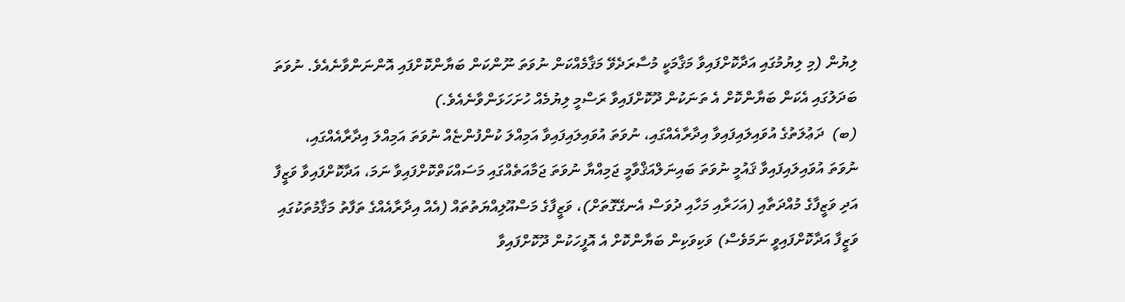ލިޔުން (މި ލިޔުމުގައި އަދާކޮށްފައިވާ މަޤާމަކީ މުސާރަދެވޭ މަޤާމެއްކަން ނުވަތަ ނޫންކަން ބަޔާންކޮށްފައި އޮންނަންވާނެއެވެ. ނުވަތަ ބަދަލުގައި އެކަން ބަޔާންކޮށް އެ ތަނަކުން ދޫކޮށްފައިވާ ރަސްމީ ލިޔުމެއް ހުށަހަޅަންވާނެއެވެ.)
(ބ)  ދަޢުލަތުގެ އުވައިލައިފައިވާ އިދާރާއެއްގައި، ނުވަތަ އުވައިލައިފައިވާ އަމިއްލަ ކުންފުންޏެއް ނުވަތަ އަމިއްލަ އިދާރާއެއްގައި، ނުވަތަ އުވައިލައިފައިވާ ޤައުމީ ނުވަތަ ބައިނަލްއަޤްވާމީ ޖަމިއްޔާ ނުވަތަ ޖަމާއަތެއްގައި މަސައްކަތްކޮށްފައިވާ ނަމަ، އަދާކޮށްފައިވާ ވަޒީފާ އަދި ވަޒީފާގެ މުއްދަތާއި (އަހަރާއި މަހާއި ދުވަސް އެނގޭގޮތަށް)، ވަޒީފާގެ މަސްއޫލިއްޔަތުތައް (އެއް އިދާރާއެއްގެ ތަފާތު މަޤާމުތަކުގައި ވަޒީފާ އަދާކޮށްފައިވީ ނަމަވެސް) ވަކިވަކިން ބަޔާންކޮށް އެ އޮފީހަކުން ދޫކޮށްފައިވާ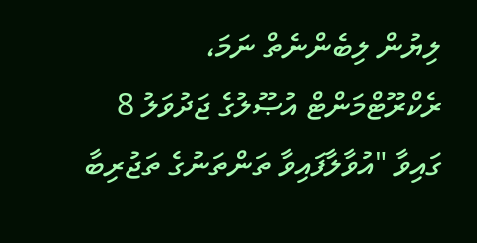ލިޔުން ލިބެންނެތް ނަމަ، ރެކްރޫޓްމަންޓް އުޞޫލުގެ ޖަދުވަލު 8 ގައިވާ "އުވާލާފައިވާ ތަންތަނުގެ ތަޖުރިބާ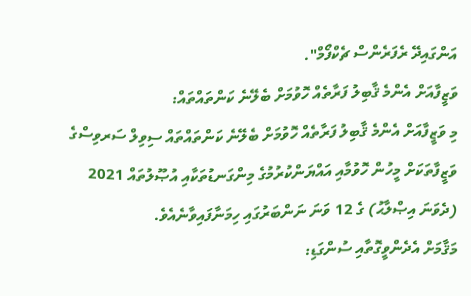އަންގައިދޭ ރެފަރެންސް ޗެކްފޯމް".
ވަޒީފާއަށް އެންމެ ޤާބިލު ފަރާތެއް ހޮވުމަށް ބެލޭނެ ކަންތައްތައް:
މި ވަޒީފާއަށް އެންމެ ޤާބިލު ފަރާތެއް ހޮވުމަށް ބެލޭނެ ކަންތައްތައް ސިވިލް ސަރވިސްގެ ވަޒީފާތަކަށް މީހުން ހޮވުމާއި އައްޔަންކުރުމުގެ މިންގަނޑުތަކާއި އުޞޫލުތައް 2021 (ދެވަނަ އިޞްލާޙު) ގެ 12 ވަނަ ނަންބަރުގައި ހިމަނާފައިވާނެއެވެ.
މަޤާމަށް އެދެންވީގޮތާއި ސުންގަޑި: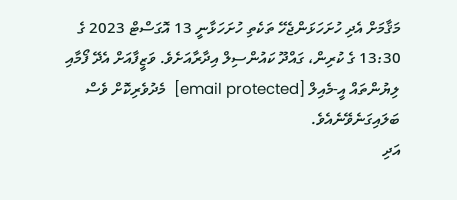މަޤާމަށް އެދި ހުށަހަޅަންޖެހޭ ތަކެތި ހުށަހަޅާނީ 13 އޮގަސްޓް 2023 ގެ 13:30 ގެ ކުރިން، ގައްދޫ ކައުންސިލް އިދާރާއަށެވެ. ވަޒީފާއަށް އެދޭ ފޯމާއި ލިޔުންތައް އީ-މެއިލް [email protected]  މެދުވެރިކޮށް ވެސް ބަލައިގަނެވޭނެއެވެ.
އަދި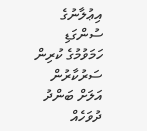އިޢުލާނުގެ ސުންގަޑި ހަމަވުމުގެ ކުރިން ސަރުކާރުން އަލަށް ބަންދު ދުވަހެއް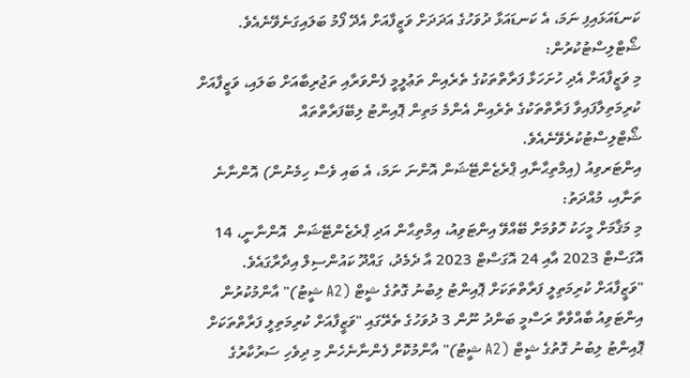ކަނޑައަޅައިފި ނަމަ، އެ ކަނޑައަޅާ ދުވަހުގެ އަދަދަށް ވަޒީފާއަށް އެދޭ ފޯމު ބަލައިގަނެވޭނެއެވެ.
ޝޯޓްލިސްޓުކުރުން:
މި ވަޒީފާއަށް އެދި ހުށަހަޅާ ފަރާތްތަކުގެ ތެރެއިން ތަޢުލީމީ ފެންވަރާއި ތަޖުރިބާއަށް ބަލައި، ވަޒީފާއަށް ކުރިމަތިލާފައިވާ ފަރާތްތަކުގެ ތެރެއިން އެންމެ މަތިން ޕޮއިންޓު ލިބޭފަރާތްތައް ޝޯޓްލިސްޓުކުރެވޭނެއެވެ.
އިންޓަރވިއު (އިމްތިޙާނާއި ޕްރެޒެންޓޭޝަން އޮންނަ ނަމަ، އެ ބައި ވެސް ހިމެނުން) އޮންނާނެ ތަނާއި، މުއްދަތު:
މި މަޤާމަށް މީހަކު ހޮވުމަށް ބޭއްވޭ އިންޓަވިއު، އިމްތިޙާން އަދި ޕްރެޒެންޓޭޝަން  އޮންނާނީ، 14  އޮގަސްޓް 2023 އާއި 24 އޮގަސްޓް 2023 އާ ދެމެދު، ގައްދޫ ކައުންސިލް އިދާރާގައެވެ.
"ވަޒީފާއަށް ކުރިމަތިލީ ފަރާތްތަކަށް ޕޮއިންޓު ލިބުނު ގޮތުގެ ޝީޓް (A2 ޝީޓު)" އާންމުކުރުން
އިންޓަވިއު ބާއްވާތާ ރަސްމީ ބަންދު ނޫން 3 ދުވަހުގެ ތެރޭގައި "ވަޒީފާއަށް ކުރިމަތިލީ ފަރާތްތަކަށް ޕޮއިންޓު ލިބުނު ގޮތުގެ ޝީޓް (A2 ޝީޓު)" އާންމުކޮށް ފެންނާނެހެން މި ދިވެހި ސަރުކާރުގެ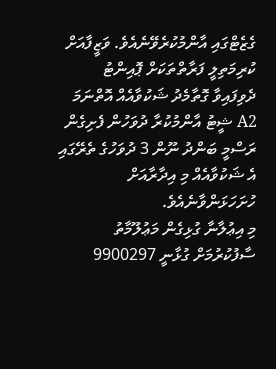ގެޒެޓްގައި އާންމުކުރެވޭނެއެވެ. ވަޒީފާއަށް ކުރިމަތިލީ ފަރާތްތަކަށް ޕޮއިންޓު ދެވިފައިވާ ގޮތާމެދު ޝަކުވާއެއް އޮތްނަމަ A2 ޝީޓު އާންމުކުރާ ދުވަހުން ފެށިގެން ރަސްމީ ބަންދު ނޫން 3 ދުވަހުގެ ތެރޭގައި އެ ޝަކުވާއެއް މި އިދާރާއަށް ހުށަހަޅަންވާނެއެވެ.
މި އިޢުލާނާ ގުޅިގެން މަޢުލޫމާތު ސާފުކުރުމަށް ގުޅާނީ 9900297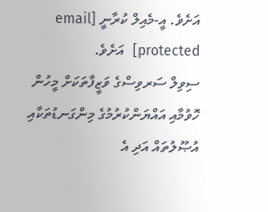އަށެވެ. އީ-މެއިލް ކުރާނީ [email protected]  އަށެވެ.
ސިވިލް ސަރވިސްގެ ވަޒީފާތަކަށް މީހުން ހޮވުމާއި އައްޔަންކުރުމުގެ މިންގަނޑުތަކާއި އުޞޫލުތައް އަދި އެ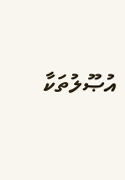އުޞޫލުތަކާ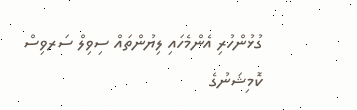ގުޅުންހުރި އެންމެހައި ލިޔުންތައް ސިވިލް ސަރވިސް ކޮމިޝަނުގެ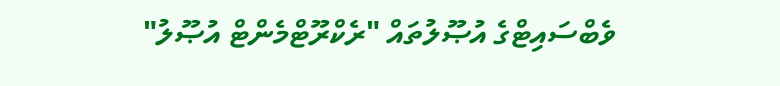ވެބްސައިޓްގެ އުޞޫލުތައް "ރެކްރޫޓްމެންޓް އުޞޫލު"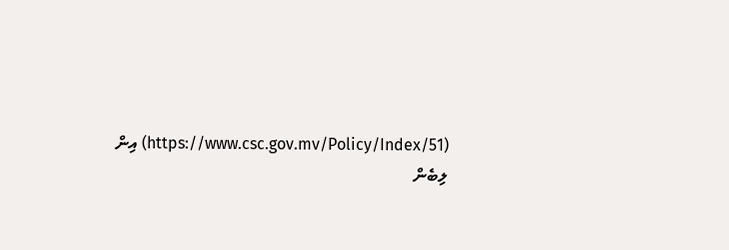(https://www.csc.gov.mv/Policy/Index/51) އިން ލިބެން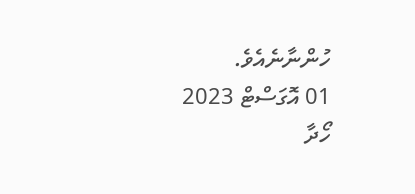ހުންނާނެއެވެ.
01 އޮގަސްޓް 2023
ހޯދާ